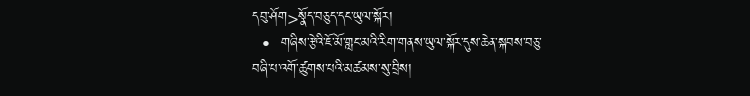དབུ་ཤོག>སྣོད་བཅུད་དང་ཡུལ་སྐོར།
  •  གཞིས་རྩེའི་ཇོ་མོ་གླང་མའི་རིག་གནས་ཡུལ་སྐོར་དུས་ཆེན་སྐབས་བཅུ་བཞི་པ་འགོ་ཚུགས་པའི་མཚམས་སུ་བྲིས།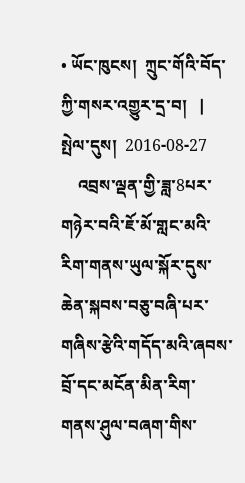• ཡོང་ཁུངས།  ཀྲུང་གོའི་བོད་ཀྱི་གསར་འགྱུར་དྲ་བ།   |     སྤེལ་དུས།  2016-08-27
    འབྲས་ལྡན་གྱི་ཟླ་8པར་གཉེར་བའི་ཇོ་མོ་གླང་མའི་རིག་གནས་ཡུལ་སྐོར་དུས་ཆེན་སྐབས་བཅུ་བཞི་པར་གཞིས་རྩེའི་གདོད་མའི་ཞབས་བྲོ་དང་མངོན་མིན་རིག་གནས་ཤུལ་བཞག་གིས་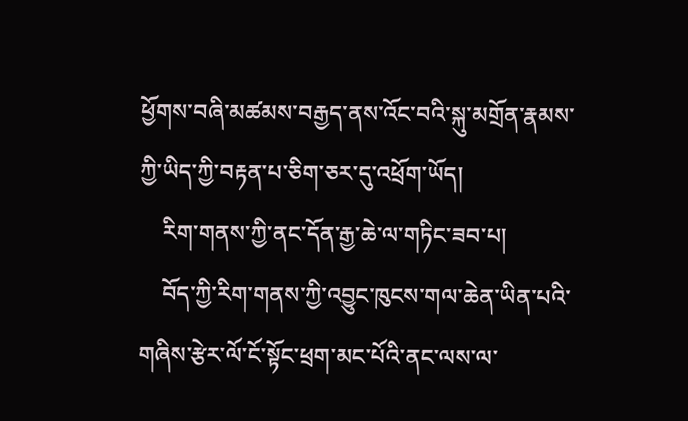ཕྱོགས་བཞི་མཚམས་བརྒྱད་ནས་འོང་བའི་སྐུ་མགྲོན་རྣམས་ཀྱི་ཡིད་ཀྱི་བརྟན་པ་ཅིག་ཅར་དུ་འཕྲོག་ཡོད།
    རིག་གནས་ཀྱི་ནང་དོན་རྒྱ་ཆེ་ལ་གཏིང་ཟབ་པ།
    བོད་ཀྱི་རིག་གནས་ཀྱི་འབྱུང་ཁུངས་གལ་ཆེན་ཡིན་པའི་གཞིས་རྩེར་ལོ་ངོ་སྟོང་ཕྲག་མང་པོའི་ནང་ལས་ལ་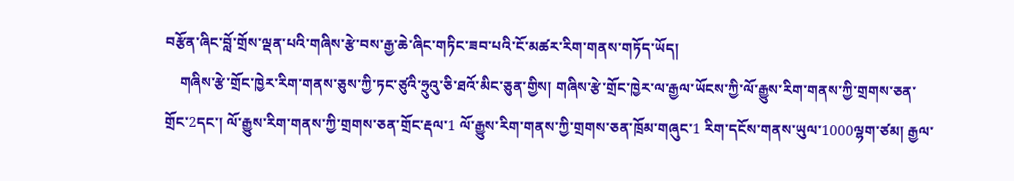བརྩོན་ཞིང་བློ་གྲོས་ལྡན་པའི་གཞིས་རྩེ་བས་རྒྱ་ཆེ་ཞིང་གཏིང་ཟབ་པའི་ངོ་མཚར་རིག་གནས་གཏོད་ཡོད།
    གཞིས་རྩེ་གྲོང་ཁྱེར་རིག་གནས་ཅུས་ཀྱི་ཏང་ཙུའི་ཧྲུའུ་ཅི་ཐའོ་མིང་ཅུན་གྱིས། གཞིས་རྩེ་གྲོང་ཁྱེར་ལ་རྒྱལ་ཡོངས་ཀྱི་ལོ་རྒྱུས་རིག་གནས་ཀྱི་གྲགས་ཅན་གྲོང་2དང་། ལོ་རྒྱུས་རིག་གནས་ཀྱི་གྲགས་ཅན་གྲོང་རྡལ་1 ལོ་རྒྱུས་རིག་གནས་ཀྱི་གྲགས་ཅན་ཁྲོམ་གཞུང་1 རིག་དངོས་གནས་ཡུལ་1000ལྷག་ཙམ། རྒྱལ་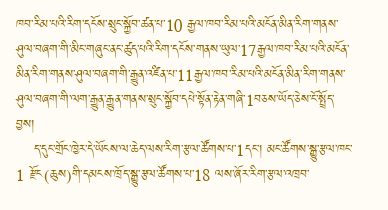ཁབ་རིམ་པའི་རིག་དངོས་སྲུང་སྐྱོབ་ཚན་པ་10 རྒྱལ་ཁབ་རིམ་པའི་མངོན་མིན་རིག་གནས་ཤུལ་བཞག་གི་མིང་གཞུང་ནང་ཚུད་པའི་རིག་དངོས་གནས་ཡུལ་17རྒྱལ་ཁབ་རིམ་པའི་མངོན་མིན་རིག་གནས་ཤུལ་བཞག་གི་རྒྱུན་འཛིན་པ་11རྒྱལ་ཁབ་རིམ་པའི་མངོན་མིན་རིག་གནས་ཤུལ་བཞག་གི་ལག་རྒྱུན་རྒྱུན་གནས་སྲུང་སྐྱོབ་དཔེ་སྟོན་རྟེན་གཞི་1བཅས་ཡོད་ཅེས་ངོ་སྤྲོད་བྱས།
    ད་དུང་གྲོང་ཁྱེར་དེ་ཡོངས་ལ་ཆེད་ལས་རིག་རྩལ་ཚོགས་པ་1དང་། མང་ཚོགས་སྒྱུ་རྩལ་ཁང་1 རྫོང(ཆུས)གི་དམངས་ཁྲོད་སྒྱུ་རྩལ་ཚོགས་པ་18 ལས་ཞོར་རིག་རྩལ་འཁྲབ་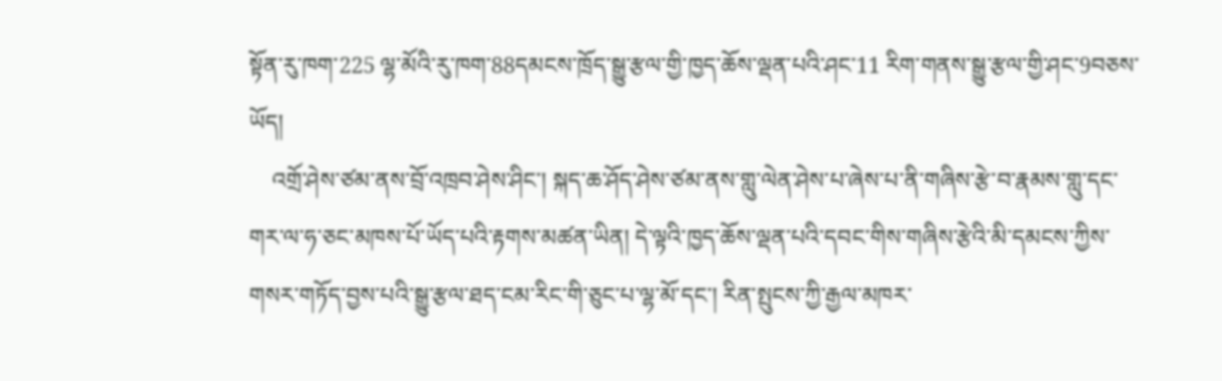སྟོན་རུ་ཁག་225 ལྷ་མོའི་རུ་ཁག་88དམངས་ཁྲོད་སྒྱུ་རྩལ་གྱི་ཁྱད་ཆོས་ལྡན་པའི་ཤང་11 རིག་གནས་སྒྱུ་རྩལ་གྱི་ཤང་9བཅས་ཡོད།
    འགྲོ་ཤེས་ཙམ་ནས་བྲོ་འཁྲབ་ཤེས་ཤིང་། སྐད་ཆ་ཤོད་ཤེས་ཙམ་ནས་གླུ་ལེན་ཤེས་པ་ཞེས་པ་ནི་གཞིས་རྩེ་བ་རྣམས་གླུ་དང་གར་ལ་ཧ་ཅང་མཁས་པོ་ཡོད་པའི་རྟགས་མཚན་ཡིན། དེ་ལྟའི་ཁྱད་ཆོས་ལྡན་པའི་དབང་གིས་གཞིས་རྩེའི་མི་དམངས་ཀྱིས་གསར་གཏོད་བྱས་པའི་སྒྱུ་རྩལ་ཐད་ངམ་རིང་གི་ཅུང་པ་ལྷ་མོ་དང་། རིན་སྤུངས་ཀྱི་རྒྱལ་མཁར་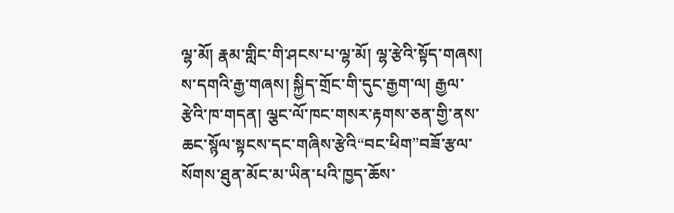ལྷ་མོ། རྣམ་གླིང་གི་ཤངས་པ་ལྷ་མོ། ལྷ་རྩེའི་སྟོད་གཞས། ས་དགའི་རྒྱ་གཞས། སྐྱིད་གྲོང་གི་དུང་རྒྱག་ལ། རྒྱལ་རྩེའི་ཁ་གདན། ལྕང་ལོ་ཁང་གསར་རྟགས་ཅན་གྱི་ནས་ཆང་སྙོལ་སྟངས་དང་གཞིས་རྩེའི“བང་ཕིག”བཟོ་རྩལ་སོགས་ཐུན་མོང་མ་ཡིན་པའི་ཁྱད་ཆོས་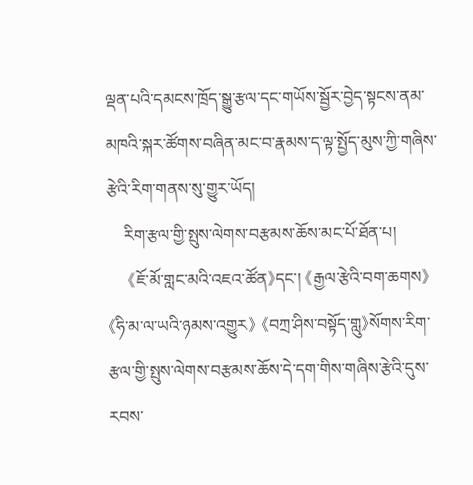ལྡན་པའི་དམངས་ཁྲོད་སྒྱུ་རྩལ་དང་གཡོས་སྦྱོར་བྱེད་སྟངས་ནམ་མཁའི་སྐར་ཚོགས་བཞིན་མང་བ་རྣམས་ད་ལྟ་སྤྱོད་མུས་ཀྱི་གཞིས་རྩེའི་རིག་གནས་སུ་གྱུར་ཡོད།
    རིག་རྩལ་གྱི་སྤུས་ལེགས་བརྩམས་ཆོས་མང་པོ་ཐོན་པ།
    《ཇོ་མོ་གླང་མའི་འཇའ་ཚོན》དང་། 《རྒྱལ་རྩེའི་བག་ཆགས》 《ཧི་མ་ལ་ཡའི་ཉམས་འགྱུར》 《བཀྲ་ཤིས་བསྟོད་གླུ》སོགས་རིག་རྩལ་གྱི་སྤུས་ལེགས་བརྩམས་ཆོས་དེ་དག་གིས་གཞིས་རྩེའི་དུས་རབས་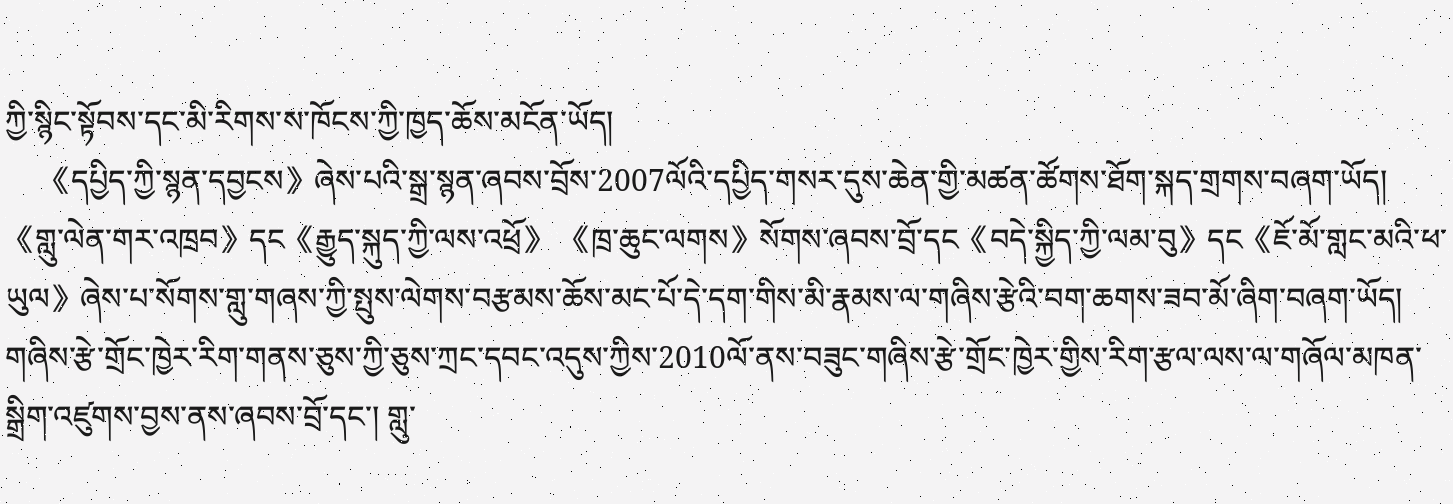ཀྱི་སྙིང་སྟོབས་དང་མི་རིགས་ས་ཁོངས་ཀྱི་ཁྱད་ཆོས་མངོན་ཡོད།
    《དཔྱིད་ཀྱི་སྙན་དབྱངས》ཞེས་པའི་སྒྲ་སྙན་ཞབས་བྲོས་2007ལོའི་དཔྱིད་གསར་དུས་ཆེན་གྱི་མཚན་ཚོགས་ཐོག་སྐད་གྲགས་བཞག་ཡོད། 《གླུ་ལེན་གར་འཁྲབ》དང《རྒྱུད་སྐུད་ཀྱི་ལས་འཕྲོ》 《ཁྲ་ཆུང་ལགས》སོགས་ཞབས་བྲོ་དང《བདེ་སྐྱིད་ཀྱི་ལམ་བུ》དང《ཇོ་མོ་གླང་མའི་ཕ་ཡུལ》ཞེས་པ་སོགས་གླུ་གཞས་ཀྱི་སྤུས་ལེགས་བརྩམས་ཆོས་མང་པོ་དེ་དག་གིས་མི་རྣམས་ལ་གཞིས་རྩེའི་བག་ཆགས་ཟབ་མོ་ཞིག་བཞག་ཡོད། གཞིས་རྩེ་གྲོང་ཁྱེར་རིག་གནས་ཅུས་ཀྱི་ཅུས་ཀྲང་དབང་འདུས་ཀྱིས་2010ལོ་ནས་བཟུང་གཞིས་རྩེ་གྲོང་ཁྱེར་གྱིས་རིག་རྩལ་ལས་ལ་གཞོལ་མཁན་སྒྲིག་འཛུགས་བྱས་ནས་ཞབས་བྲོ་དང་། གླུ་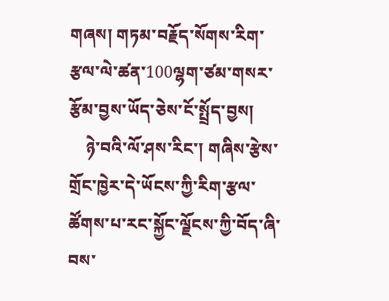གཞས། གཏམ་བརྗོད་སོགས་རིག་རྩལ་ལེ་ཚན་100ལྷག་ཙམ་གསར་རྩོམ་བྱས་ཡོད་ཅེས་ངོ་སྤྲོད་བྱས།
    ཉེ་བའི་ལོ་ཤས་རིང་། གཞིས་རྩེས་གྲོང་ཁྱེར་དེ་ཡོངས་ཀྱི་རིག་རྩལ་ཚོགས་པ་རང་སྐྱོང་ལྗོངས་ཀྱི་བོད་ཞི་བས་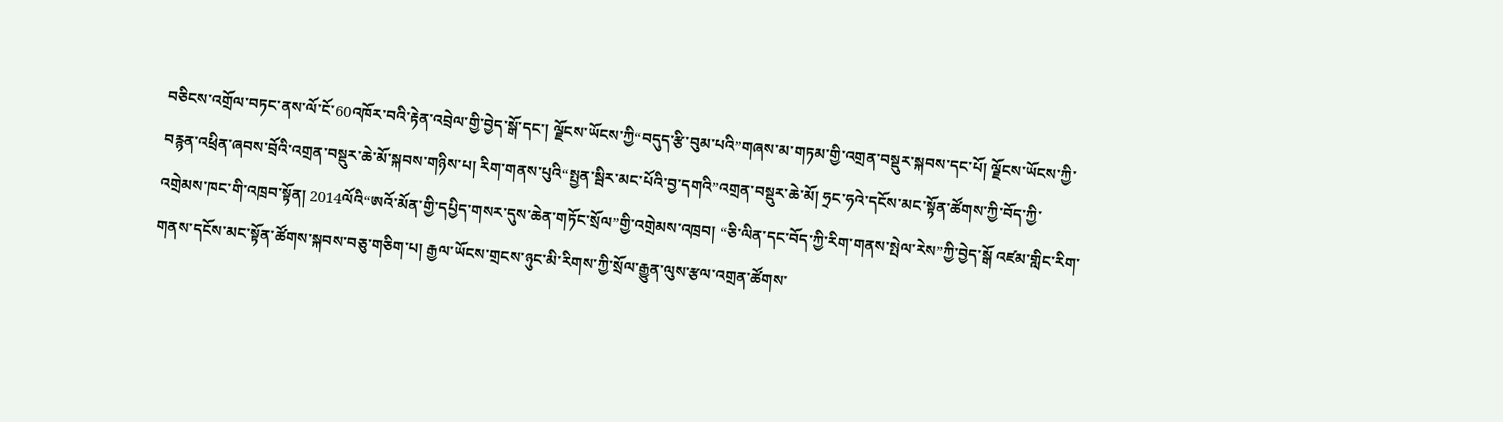བཅིངས་འགྲོལ་བཏང་ནས་ལོ་ངོ་60འཁོར་བའི་རྟེན་འབྲེལ་གྱི་བྱེད་སྒོ་དང་། ལྗོངས་ཡོངས་ཀྱི“བདུད་རྩི་བུམ་པའི”གཞས་མ་གཏམ་གྱི་འགྲན་བསྡུར་སྐབས་དང་པོ། ལྗོངས་ཡོངས་ཀྱི་བརྙན་འཕྲིན་ཞབས་བྲོའི་འགྲན་བསྡུར་ཆེ་མོ་སྐབས་གཉིས་པ། རིག་གནས་པུའི“སྤྱན་སྦིར་མང་པོའི་བྱ་དགའི”འགྲན་བསྡུར་ཆེ་མོ། ཧྲང་ཧའེ་དངོས་མང་སྟོན་ཚོགས་ཀྱི་བོད་ཀྱི་འགྲེམས་ཁང་གི་འཁྲབ་སྟོན། 2014ལོའི“ཨའོ་མོན་གྱི་དཔྱིད་གསར་དུས་ཆེན་གཏོང་སྲོལ”གྱི་འགྲེམས་འཁྲབ། “ཅི་ལིན་དང་བོད་ཀྱི་རིག་གནས་སྤེལ་རེས”ཀྱི་བྱེད་སྒོ འཛམ་གླིང་རིག་གནས་དངོས་མང་སྟོན་ཚོགས་སྐབས་བཅུ་གཅིག་པ། རྒྱལ་ཡོངས་གྲངས་ཉུང་མི་རིགས་ཀྱི་སྲོལ་རྒྱུན་ལུས་རྩལ་འགྲན་ཚོགས་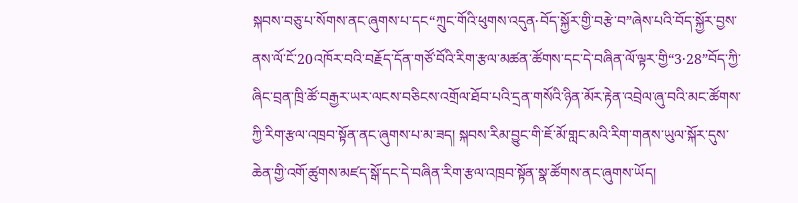སྐབས་བཅུ་པ་སོགས་ནང་ཞུགས་པ་དང“ཀྲུང་གོའི་ཕུགས་འདུན·བོད་སྐྱོར་གྱི་བརྩེ་བ”ཞེས་པའི་བོད་སྐྱོར་བྱས་ནས་ལོ་ངོ་20འཁོར་བའི་བརྗོད་དོན་གཙོ་བོའི་རིག་རྩལ་མཚན་ཚོགས་དང་དེ་བཞིན་ལོ་ལྟར་གྱི“3·28”བོད་ཀྱི་ཞིང་བྲན་ཁྲི་ཚོ་བརྒྱར་ཡར་ལངས་བཅིངས་འགྲོལ་ཐོབ་པའི་དྲན་གསོའི་ཉིན་མོར་རྟེན་འབྲེལ་ཞུ་བའི་མང་ཚོགས་ཀྱི་རིག་རྩལ་འཁྲབ་སྟོན་ནང་ཞུགས་པ་མ་ཟད། སྐབས་རིམ་བྱུང་གི་ཇོ་མོ་གླང་མའི་རིག་གནས་ཡུལ་སྐོར་དུས་ཆེན་གྱི་འགོ་ཚུགས་མཛད་སྒོ་དང་དེ་བཞིན་རིག་རྩལ་འཁྲབ་སྟོན་སྣ་ཚོགས་ནང་ཞུགས་ཡོད།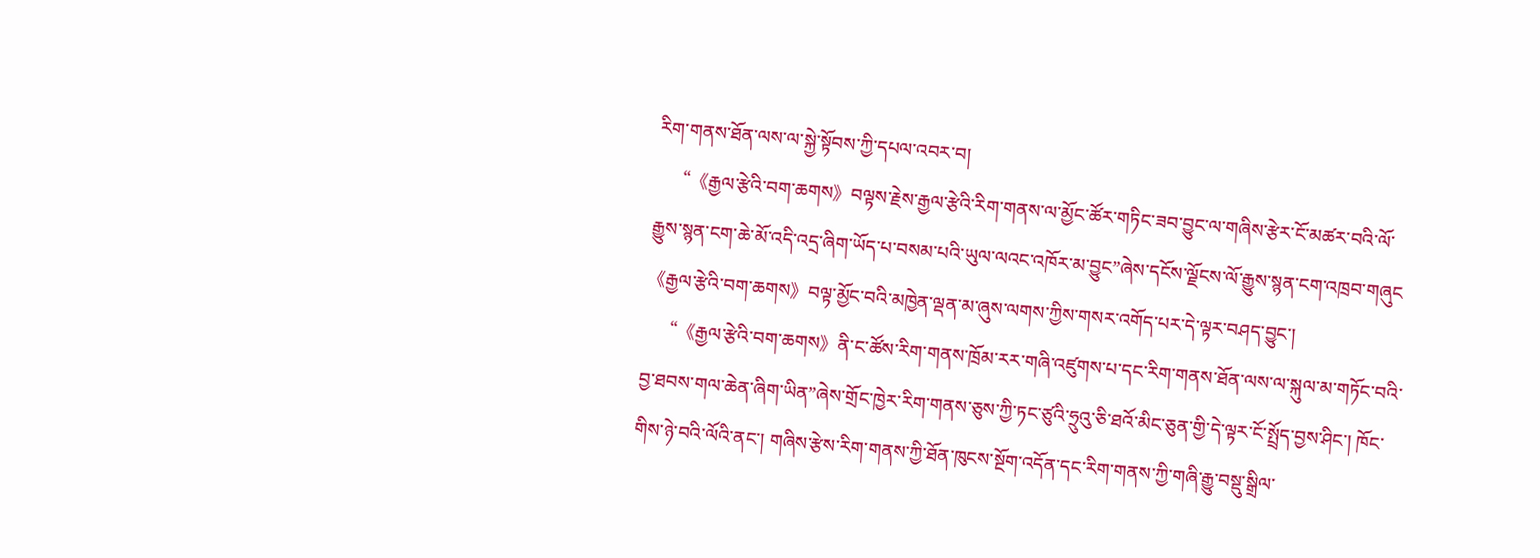རིག་གནས་ཐོན་ལས་ལ་སྐྱེ་སྟོབས་ཀྱི་དཔལ་འབར་བ།
    “《རྒྱལ་རྩེའི་བག་ཆགས》བལྟས་རྗེས་རྒྱལ་རྩེའི་རིག་གནས་ལ་མྱོང་ཚོར་གཏིང་ཟབ་བྱུང་ལ་གཞིས་རྩེར་ངོ་མཚར་བའི་ལོ་རྒྱུས་སྙན་ངག་ཆེ་མོ་འདི་འདྲ་ཞིག་ཡོད་པ་བསམ་པའི་ཡུལ་ལའང་འཁོར་མ་བྱུང”ཞེས་དངོས་ལྗོངས་ལོ་རྒྱུས་སྙན་ངག་འཁྲབ་གཞུང《རྒྱལ་རྩེའི་བག་ཆགས》བལྟ་མྱོང་བའི་མཁྱེན་ལྡན་མ་ཞུས་ལགས་ཀྱིས་གསར་འགོད་པར་དེ་ལྟར་བཤད་བྱུང་།
    “《རྒྱལ་རྩེའི་བག་ཆགས》ནི་ང་ཚོས་རིག་གནས་ཁྲོམ་རར་གཞི་འཛུགས་པ་དང་རིག་གནས་ཐོན་ལས་ལ་སྐུལ་མ་གཏོང་བའི་བྱ་ཐབས་གལ་ཆེན་ཞིག་ཡིན”ཞེས་གྲོང་ཁྱེར་རིག་གནས་ཅུས་ཀྱི་ཏང་ཙུའི་ཧྲུའུ་ཅི་ཐའོ་མིང་ཅུན་གྱི་དེ་ལྟར་ངོ་སྤྲོད་བྱས་ཤིང་། ཁོང་གིས་ཉེ་བའི་ལོའི་ནང་། གཞིས་རྩེས་རིག་གནས་ཀྱི་ཐོན་ཁུངས་སྔོག་འདོན་དང་རིག་གནས་ཀྱི་གཞི་རྒྱུ་བསྡུ་སྒྲིལ་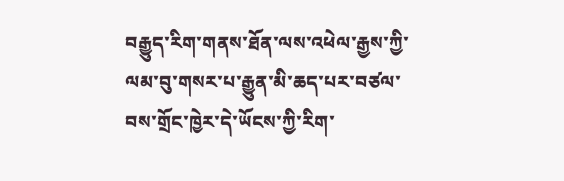བརྒྱུད་རིག་གནས་ཐོན་ལས་འཕེལ་རྒྱས་ཀྱི་ལམ་བུ་གསར་པ་རྒྱུན་མི་ཆད་པར་བཙལ་བས་གྲོང་ཁྱེར་དེ་ཡོངས་ཀྱི་རིག་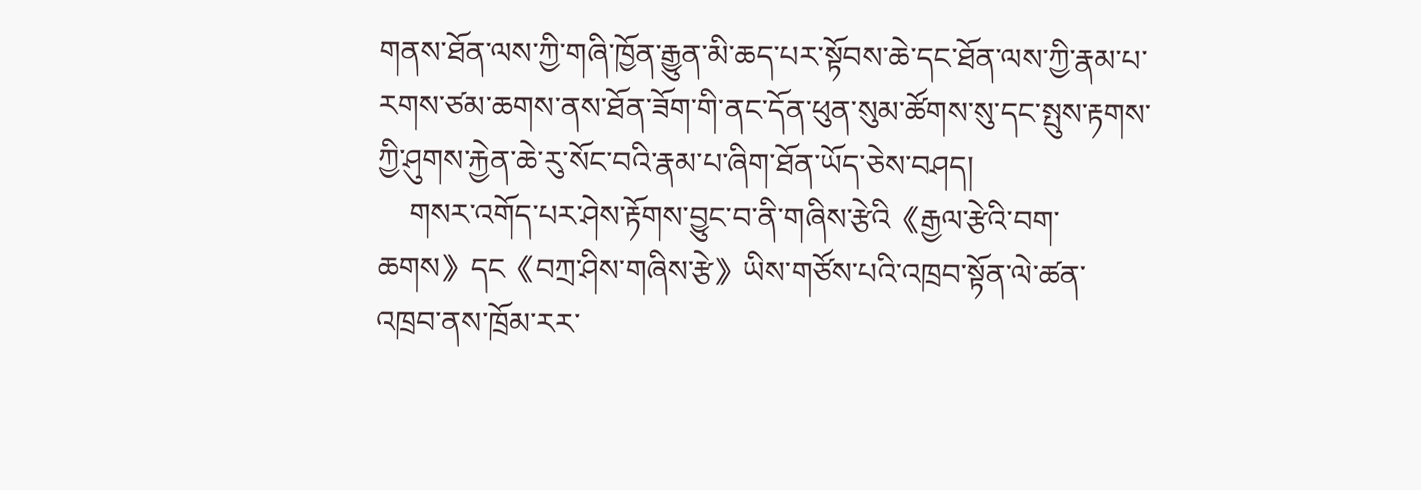གནས་ཐོན་ལས་ཀྱི་གཞི་ཁྱོན་རྒྱུན་མི་ཆད་པར་སྟོབས་ཆེ་དང་ཐོན་ལས་ཀྱི་རྣམ་པ་རགས་ཙམ་ཆགས་ནས་ཐོན་ཟོག་གི་ནང་དོན་ཕུན་སུམ་ཚོགས་སུ་དང་སྤུས་རྟགས་ཀྱི་ཤུགས་རྐྱེན་ཆེ་རུ་སོང་བའི་རྣམ་པ་ཞིག་ཐོན་ཡོད་ཅེས་བཤད།
    གསར་འགོད་པར་ཤེས་རྟོགས་བྱུང་བ་ནི་གཞིས་རྩེའི《རྒྱལ་རྩེའི་བག་ཆགས》དང《བཀྲ་ཤིས་གཞིས་རྩེ》ཡིས་གཙོས་པའི་འཁྲབ་སྟོན་ལེ་ཚན་འཁྲབ་ནས་ཁྲོམ་རར་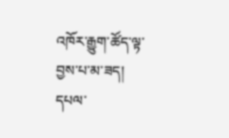འཁོར་རྒྱུག་ཚོད་ལྟ་བྱས་པ་མ་ཟད། དཔལ་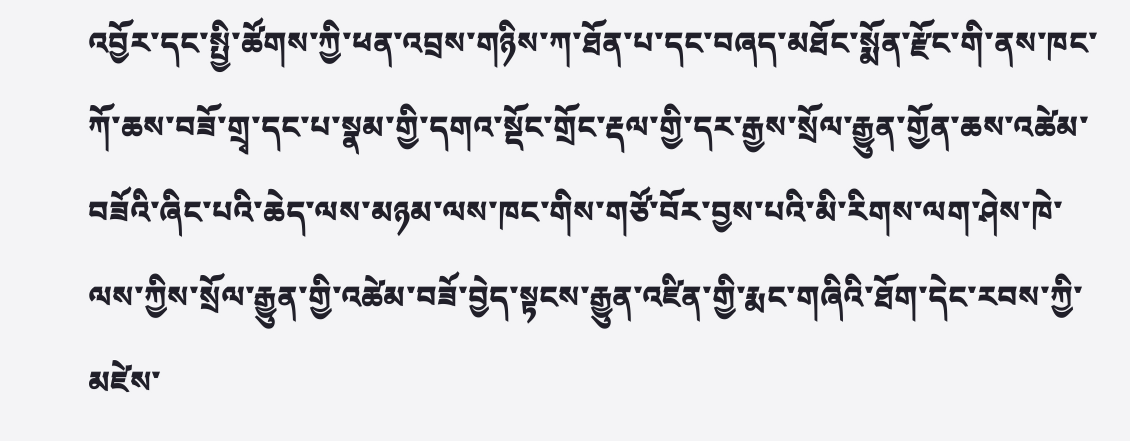འབྱོར་དང་སྤྱི་ཚོགས་ཀྱི་ཕན་འབྲས་གཉིས་ཀ་ཐོན་པ་དང་བཞད་མཐོང་སྨོན་རྫོང་གི་ནས་ཁང་ཀོ་ཆས་བཟོ་གྲྭ་དང་པ་སྣམ་གྱི་དགའ་སྡོང་གྲོང་རྡལ་གྱི་དར་རྒྱས་སྲོལ་རྒྱུན་གྱོན་ཆས་འཚེམ་བཟོའི་ཞིང་པའི་ཆེད་ལས་མཉམ་ལས་ཁང་གིས་གཙོ་བོར་བྱས་པའི་མི་རིགས་ལག་ཤེས་ཁེ་ལས་ཀྱིས་སྲོལ་རྒྱུན་གྱི་འཚེམ་བཟོ་བྱེད་སྟངས་རྒྱུན་འཛིན་གྱི་རྨང་གཞིའི་ཐོག་དེང་རབས་ཀྱི་མཛེས་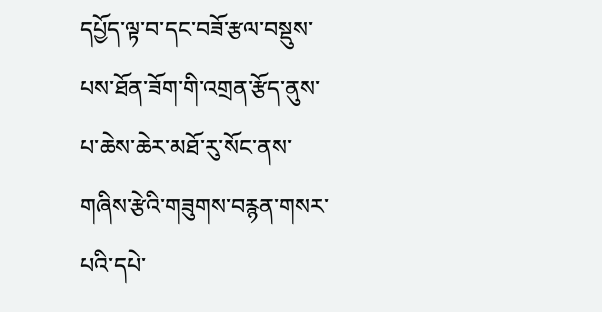དཔྱོད་ལྟ་བ་དང་བཟོ་རྩལ་བསྡུས་པས་ཐོན་ཟོག་གི་འགྲན་རྩོད་ནུས་པ་ཆེས་ཆེར་མཐོ་རུ་སོང་ནས་གཞིས་རྩེའི་གཟུགས་བརྙན་གསར་པའི་དཔེ་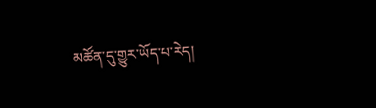མཚོན་དུ་གྱུར་ཡོད་པ་རེད།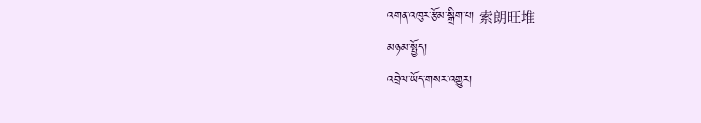འགན་འཁུར་རྩོམ་སྒྲིག་པ། 索朗旺堆
མཉམ་སྤྱོད།
འབྲེལ་ཡོད་གསར་འགྱུར།